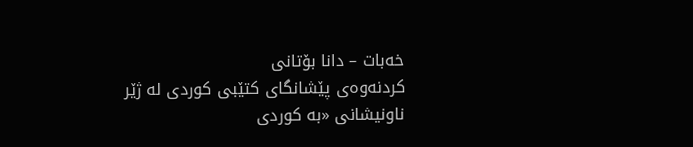خەبات – دانا بۆتانی
کردنەوەی پێشانگای کتێبی کوردی لە ژێر ناونیشانی «بە کوردی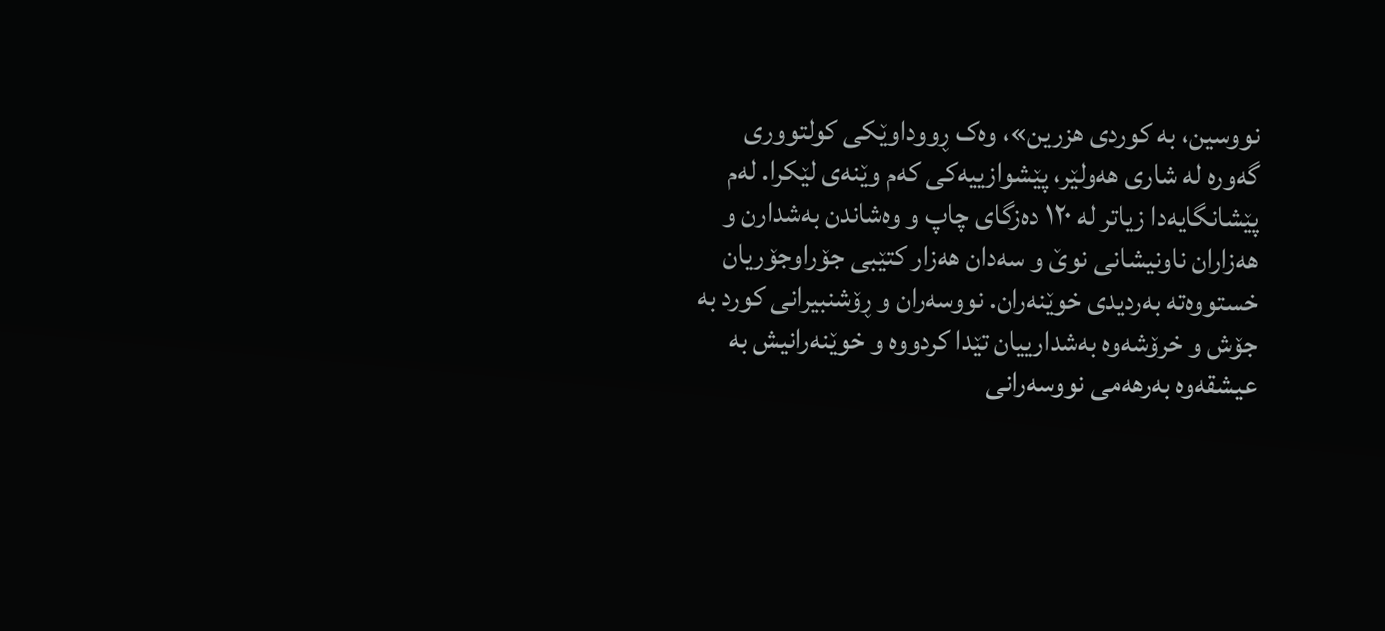نووسین، بە کوردی هزرین»، وەک ڕووداوێکی کولتووری گەورە لە شاری هەولێر، پێشوازییەکی کەم وێنەی لێکرا. لەم پێشانگایەدا زیاتر لە ١٢٠ دەزگای چاپ و وەشاندن بەشدارن و هەزاران ناونیشانی نوێ و سەدان هەزار کتێبی جۆراوجۆریان خستووەتە بەردیدی خوێنەران. نووسەران و ڕۆشنبیرانی کورد بە جۆش و خرۆشەوە بەشدارییان تێدا کردووە و خوێنەرانیش بە عیشقەوە بەرهەمی نووسەرانی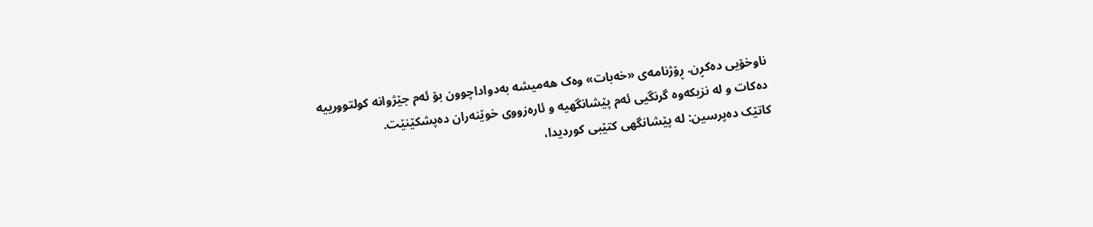ناوخۆیی دەکڕن. ڕۆژنامەی «خەبات» وەک هەمیشە بەدواداچوون بۆ ئەم جێژوانە کولتوورییە دەکات و لە نزیکەوە گرنگیی ئەم پێشانگهیە و ئارەزووی خوێنەران دەپشکێنێت.
کاتێک دەپرسین: لە پێشانگهی کتێبی کوردیدا،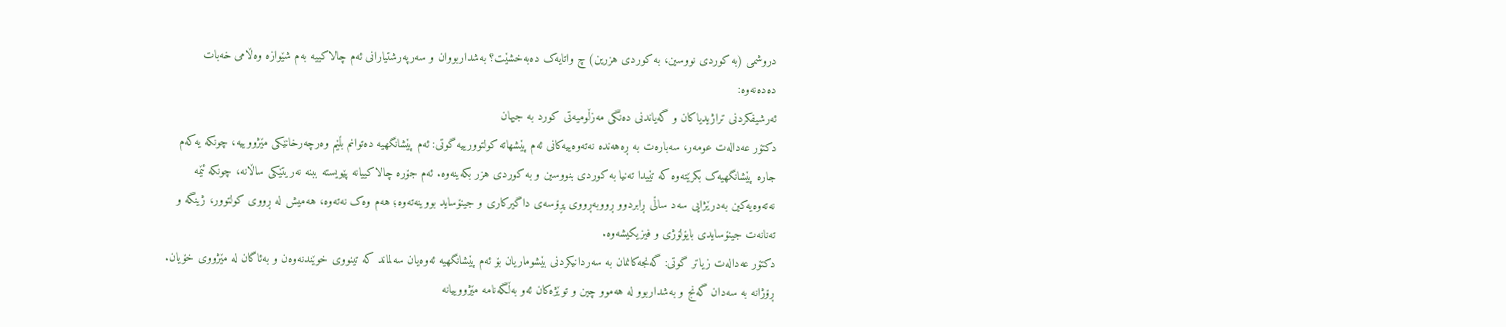دروشمی (بە کوردی نووسین، بە کوردی هزرین) چ واتایەک دەبەخشێت؟ بەشداربووان و سەرپەرشتیارانی ئەم چالاکییە بەم شێوازە وەڵامی خەبات دەدەنەوە:
ئەرشیفکردنی تراژیدیاکان و گەیاندنی دەنگی مەزڵومیەتی کورد بە جیهان
دکتۆر عەدالەت عومەر، سەبارەت بە ڕەهەندە نەتەوەییەکانی ئەم پێشھاتە کولتوورییە گوتی: ئەم پێشانگهیە دەتوانم بڵێم وەرچەرخانێکی مێژووییە، چونکە یەکەم جارە پێشانگهیەک بکرێتەوە کە تێیدا تەنیا بە کوردی بنووسین و بە کوردی هزر بکەینەوە. ئەم جۆرە چالاکییانە پێویستە ببنە نەریتێکی ساڵانە، چونکە ئێمە نەتەوەیەکین بەدرێژایی سەد ساڵی ڕابردوو ڕووبەڕووی پڕۆسەی داگیرکاری و جینۆساید بووینەتەوە؛ هەم وەک نەتەوە، هەمیش لە ڕووی کولتوور، ژینگە و تەنانەت جینۆسایدی بایۆلۆژی و فیزیکیشەوە.
دکتۆر عەدالەت زیاتر گوتی: گەنجەکانمان بە سەردانیکردنی بێشوماریان بۆ ئەم پێشانگهیە ئەوەیان سەلماند کە تینووی خوێندنەوەن و بەئاگان لە مێژووی خۆیان. ڕۆژانە بە سەدان گەنج و بەشداربوو لە هەموو چین و توێژەکان ئەو بەڵگەنامە مێژووییانە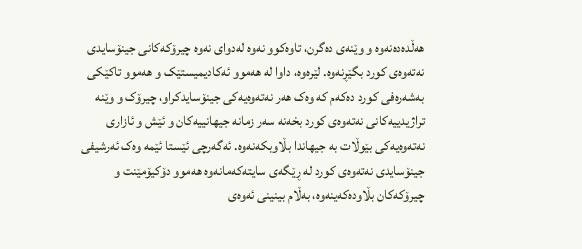هەڵدەدەنەوە و وێنەی دەگرن، تاوەکوو نەوە لەدوای نەوە چیرۆکەکانی جینۆسایدی نەتەوەی کورد بگێڕنەوە. لێرەوە، داوا لە هەموو ئەکادیمیستێک و هەموو تاکێکی بەشەرەفی کورد دەکەم کە وەک هەر نەتەوەیەکی جینۆسایدکراو، چیرۆک و وێنە تراژیدییەکانی نەتەوەی کورد بخەنە سەر زمانە جیهانییەکان و ئێش و ئازاری نەتەوەیەکی بێوڵات بە جیهاندا بڵاوبکەنەوە. ئەگەرچی ئێستا ئێمە وەک ئەرشیفی جینۆسایدی نەتەوەی کورد لە ڕێگەی سایتەکەمانەوە هەموو دۆکیۆمێنت و چیرۆکەکان بڵاودەکەینەوە، بەڵام بینینی ئەوەی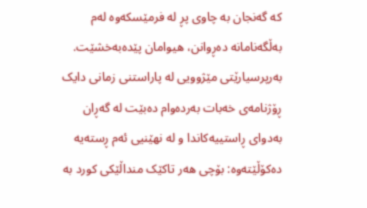کە گەنجان بە چاوی پڕ لە فرمێسکەوە لەم بەڵگەنامانە دەڕوانن، هیوامان پێدەبەخشێت.
بەرپرسیارێتی مێژوویی لە پاراستنی زمانی دایک
ڕۆژنامەی خەبات بەردەوام دەبێت لە گەڕان بەدوای ڕاستییەکاندا و لە نهێنیی ئەم ڕستەیە دەکۆڵێتەوە: بۆچی هەر تاکێک منداڵێکی کورد بە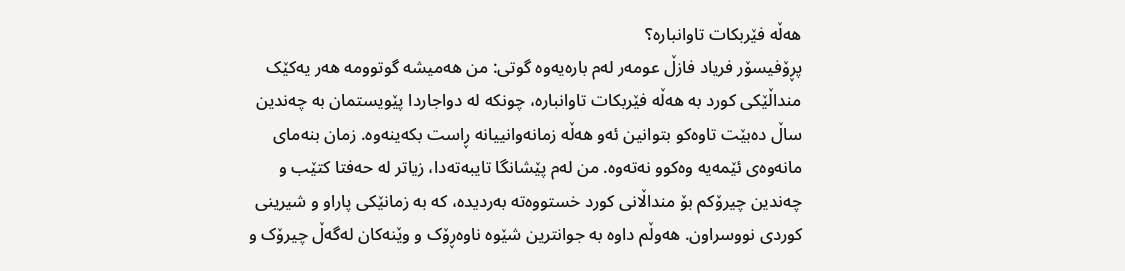هەڵە فێربکات تاوانبارە؟
پڕۆفیسۆر فریاد فازڵ عومەر لەم بارەیەوە گوتی: من هەمیشە گوتوومە هەر یەکێک منداڵێکی کورد بە هەڵە فێربکات تاوانبارە، چونکە لە دواجاردا پێویستمان بە چەندین ساڵ دەبێت تاوەکو بتوانین ئەو هەڵە زمانەوانییانە ڕاست بکەینەوە. زمان بنەمای مانەوەی ئێمەیە وەکوو نەتەوە. من لەم پێشانگا تایبەتەدا، زیاتر لە حەفتا کتێب و چەندین چیرۆکم بۆ منداڵانی کورد خستووەتە بەردیدە، کە بە زمانێکی پاراو و شیرینی کوردی نووسراون. هەوڵم داوە بە جوانترین شێوە ناوەڕۆک و وێنەکان لەگەڵ چیرۆک و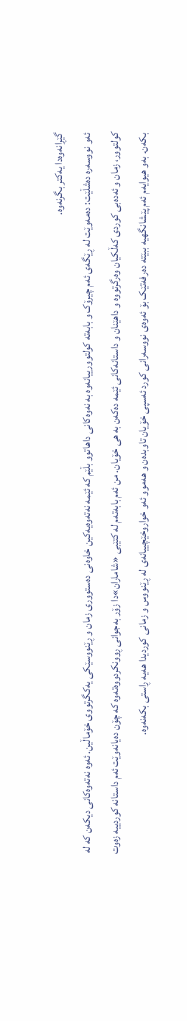گێڕانەوەدا یەکتر بگرنەوە.
ئەو نووسەرە دەشڵێت: دەمەوێت لە ڕێگەی ئەم چیرۆک و بابەتە کولتوورییانەوە بە نەوەکانی داهاتوو بڵێم کە ئێمە نەتەوەیەکین خاوەنی دەستووری زمان و ڕێنووسێکی یەکگرتووی خۆماڵین. ئەوە نەتەوەکانی دیکەن کە لە کولتوور، زمان و ئەدەبی کوردی کەڵکیان وەرگرتووە و داهێنان و داستانەکانی ئێمە دەکەن بە هی خۆیان. من ئەم بابەتەم لە کتێبی «شاماران»دا زۆر بەجوانی ڕوونکردووەتەوە کە چۆن دەیانەوێت ئەم داستانە کوردییە زەوت بکەن. بەو هیوایەم ئەم پێشانگهیە ببێتە دەرفەتێک بۆ ئەوەی نووسەرانی کورد ئەسپی خۆیان تاوبدەن و هەموو ئەو خواروخێچییانەی لە ڕێنووس و زمانی کوردیدا هەیە ڕاستی بکەنەوە.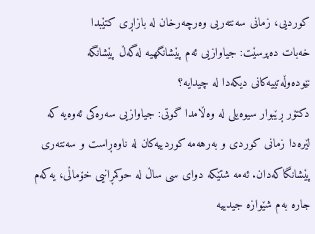کوردیی، زمانی سەنتەریی وەرچەرخان لە بازاڕی کتێبدا
خەبات دەپرسێت: جیاوازیی ئەم پێشانگهیە لەگەڵ پێشانگه نێودەوڵەتییەکانی دیکەدا لە چیدایە؟
دکتۆر ڕێبوار سیوەیلی لە وەڵامدا گوتی: جیاوازیی سەرەکی ئەوەیە کە لێرەدا زمانی کوردی و بەرهەمە کوردییەکان لە ناوەڕاست و سەنتەری پێشانگاکەدان. ئەمە شتێکە دوای سی ساڵ لە حوکمڕانیی خۆماڵی، یەکەم جارە بەم شێوازە جیدییە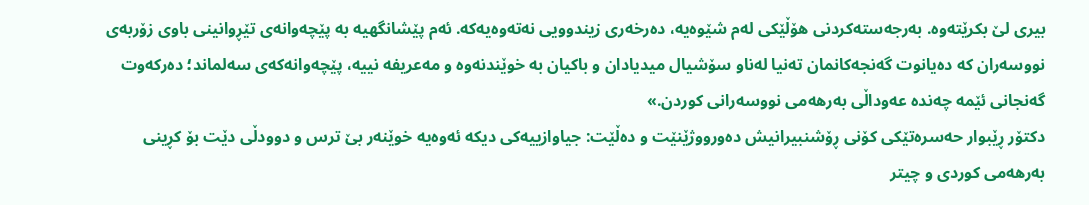بیری لێ بکرێتەوە. بەرجەستەکردنی هۆڵێکی لەم شێوەیە، دەرخەری زیندوویی نەتەوەیەکە. ئەم پێشانگهیە بە پێچەوانەی تێڕوانینی باوی زۆربەی نووسەران کە دەیانوت گەنجەکانمان تەنیا لەناو سۆشیال میدیادان و باکیان بە خوێندنەوە و مەعریفە نییە، پێچەوانەکەی سەلماند؛ دەرکەوت گەنجانی ئێمە چەندە عەوداڵی بەرهەمی نووسەرانی کوردن.»
دکتۆر ڕێبوار حەسرەتێکی کۆنی ڕۆشنبیرانیش دەورووژێنێت و دەڵێت: جیاوازییەکی دیکە ئەوەیە خوێنەر بێ ترس و دوودڵی دێت بۆ کڕینی بەرهەمی کوردی و چیتر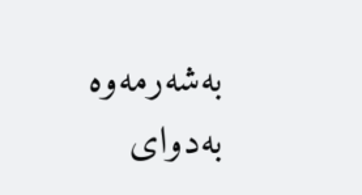بەشەرمەوە بەدوای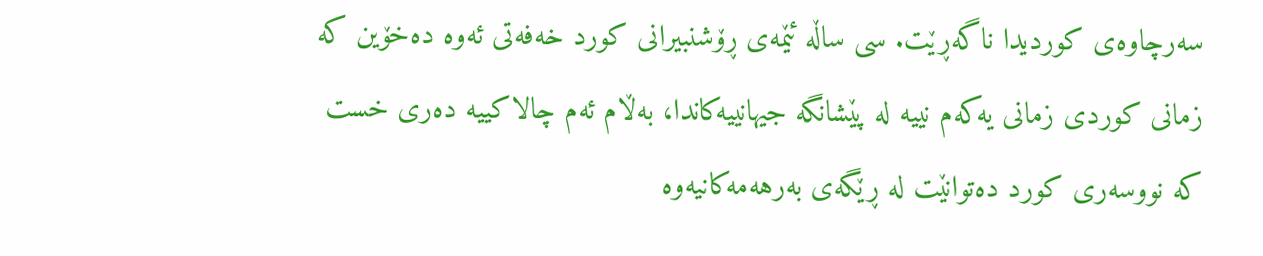سەرچاوەی کوردیدا ناگەڕێت. سی ساڵە ئێمەی ڕۆشنبیرانی کورد خەفەتی ئەوە دەخۆین کە زمانی کوردی زمانی یەکەم نییە لە پێشانگه جیهانییەکاندا، بەڵام ئەم چالاکییە دەری خست کە نووسەری کورد دەتوانێت لە ڕێگەی بەرهەمەکانیەوە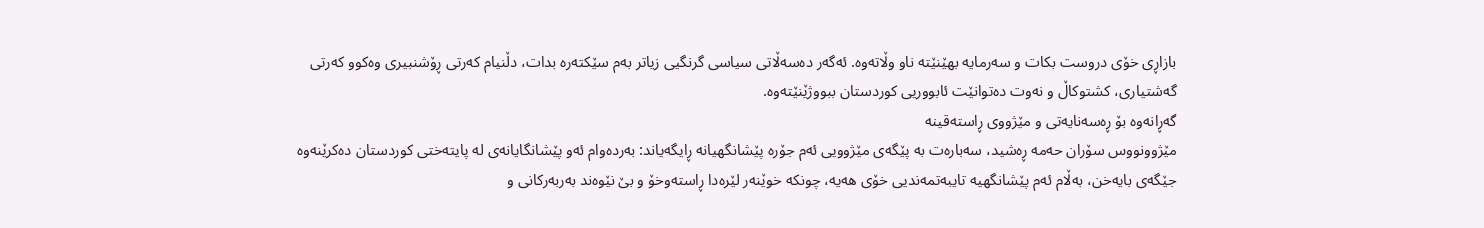بازاڕی خۆی دروست بکات و سەرمایە بهێنێتە ناو وڵاتەوە. ئەگەر دەسەڵاتی سیاسی گرنگیی زیاتر بەم سێکتەرە بدات، دڵنیام کەرتی ڕۆشنبیری وەکوو کەرتی گەشتیاری، کشتوکاڵ و نەوت دەتوانێت ئابووریی کوردستان ببووژێنێتەوە.
گەڕانەوە بۆ ڕەسەنایەتی و مێژووی ڕاستەقینە
مێژوونووس سۆران حەمە ڕەشید، سەبارەت بە پێگەی مێژوویی ئەم جۆرە پێشانگهیانە ڕایگەیاند: بەردەوام ئەو پێشانگایانەی لە پایتەختی کوردستان دەکرێنەوە جێگەی بایەخن، بەڵام ئەم پێشانگهیە تایبەتمەندیی خۆی هەیە، چونکە خوێنەر لێرەدا ڕاستەوخۆ و بێ نێوەند بەربەرکانی و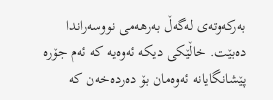بەرکەوتەی لەگەڵ بەرهەمی نووسەراندا دەبێت. خاڵێکی دیکە ئەوەیە کە ئەم جۆرە پێشانگایانە ئەوەمان بۆ دەردەخەن کە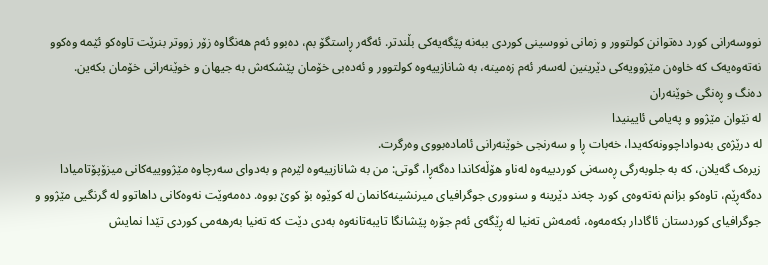نووسەرانی کورد دەتوانن کولتوور و زمانی نووسینی کوردی ببەنە پێگەیەکی بڵندتر. ئەگەر ڕاستگۆ بم، دەبوو ئەم هەنگاوە زۆر زووتر بنرێت تاوەکو ئێمە وەکوو نەتەوەیەک کە خاوەن مێژوویەکی دێرینین لەسەر ئەم زەمینە، بە شانازییەوە کولتوور و ئەدەبی خۆمان پێشکەش بە جیهان و خوێنەرانی خۆمان بکەین.
دەنگ و ڕەنگی خوێنەران
لە نێوان مێژوو و پەیامی ئایینیدا
لە درێژەی بەدواداچوونەکەیدا، خەبات ڕا و سەرنجی خوێنەرانی ئامادەبووی وەرگرت.
زیرەک گەیلان، کە بە جلوبەرگی ڕەسەنی کوردییەوە لەناو هۆڵەکاندا دەگەڕا، گوتی: من بە شانازییەوە لێرەم و بەدوای سەرچاوە مێژووییەکانی میزۆپۆتامیادا دەگەڕێم، تاوەکو بزانم نەتەوەی کورد چەند دێرینە و سنووری جوگرافیای میرنشینەکانمان لە کوێوە بۆ کوێ بووە. دەمەوێت نەوەکانی داهاتوو لە گرنگیی مێژوو و جوگرافیای کوردستان ئاگادار بکەمەوە، ئەمەش تەنیا لە ڕێگەی ئەم جۆرە پێشانگا تایبەتانەوە بەدی دێت کە تەنیا بەرهەمی کوردی تێدا نمایش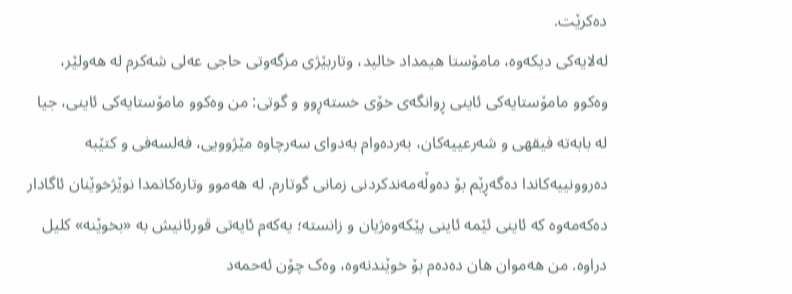دەکرێت.
لەلایەکی دیکەوە، مامۆستا هیمداد خالید، وتاربێژی مزگەوتی حاجی عەلی شەکرم لە هەولێر، وەکوو مامۆستایەکی ئاینی ڕوانگەی خۆی خستەڕوو و گوتی: من وەکوو مامۆستایەکی ئاینی، جیا لە بابەتە فیقهی و شەرعییەکان، بەردەوام بەدوای سەرچاوە مێژوویی، فەلسەفی و کتێبە دەروونییەکاندا دەگەڕێم بۆ دەوڵەمەندکردنی زمانی گوتارم. لە هەموو وتارەکانمدا نوێژخوێنان ئاگادار دەکەمەوە کە ئاینی ئێمە ئاینی پێکەوەژیان و زانستە؛ یەکەم ئایەتی قورئانیش بە «بخوێنە» کلیل دراوە. من هەموان هان دەدەم بۆ خوێندنەوە، وەک چۆن ئەحمەد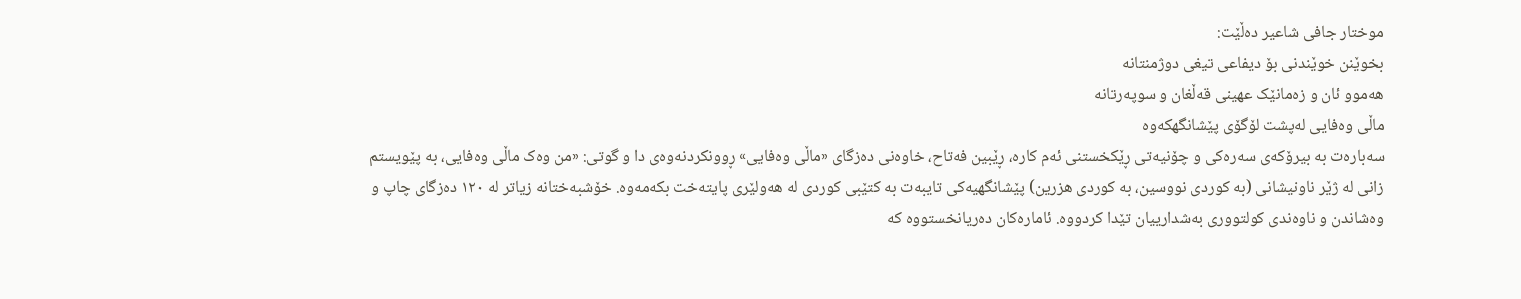موختار جافی شاعیر دەڵێت:
بخوێنن خوێندنی بۆ دیفاعی تیغی دوژمنتانە
هەموو ئان و زەمانێک عهینی قەڵغان و سوپەرتانە
ماڵی وەفایی لەپشت لۆگۆی پێشانگهکەوە
سەبارەت بە بیرۆکەی سەرەکی و چۆنیەتی ڕێکخستنی ئەم کارە، ڕێبین فەتاح، خاوەنی دەزگای «ماڵی وەفایی» ڕوونکردنەوەی دا و گوتی: «من وەک ماڵی وەفایی، بە پێویستم زانی لە ژێر ناونیشانی (بە کوردی نووسین، بە کوردی هزرین) پێشانگهیەکی تایبەت بە کتێبی کوردی لە هەولێری پایتەخت بکەمەوە. خۆشبەختانە زیاتر لە ١٢٠ دەزگای چاپ و وەشاندن و ناوەندی کولتووری بەشدارییان تێدا کردووە. ئامارەکان دەریانخستووە کە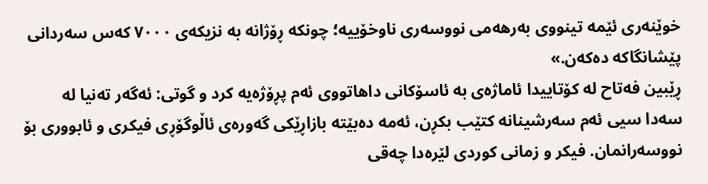خوێنەری ئێمە تینووی بەرهەمی نووسەری ناوخۆییە؛ چونکە ڕۆژانە بە نزیکەی ٧٠٠٠ کەس سەردانی پێشانگاکە دەکەن.»
ڕێبین فەتاح لە کۆتاییدا ئاماژەی بە ئاسۆکانی داهاتووی ئەم پڕۆژەیە کرد و گوتی: ئەگەر تەنیا لە سەدا سیی ئەم سەرشینانە کتێب بکڕن، ئەمە دەبێتە بازاڕێکی گەورەی ئاڵوگۆڕی فیکری و ئابووری بۆ نووسەرانمان. فیکر و زمانی کوردی لێرەدا چەقی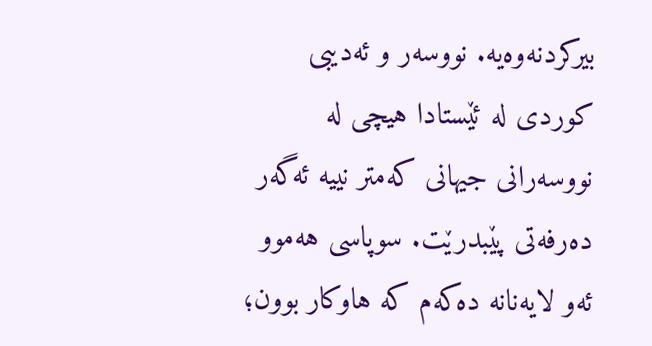بیرکردنەوەیە. نووسەر و ئەدیبی کوردی لە ئێستادا هیچی لە نووسەرانی جیهانی کەمتر نییە ئەگەر دەرفەتی پێبدرێت. سوپاسی هەموو ئەو لایەنانە دەکەم کە هاوکار بوون؛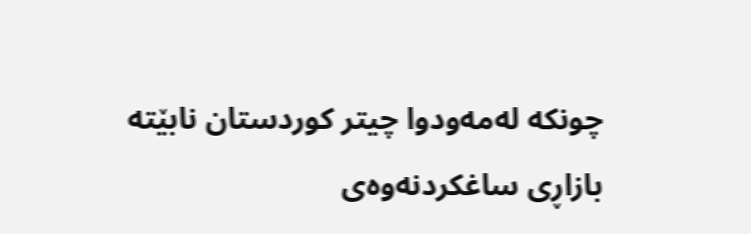چونکە لەمەودوا چیتر کوردستان نابێتە بازاڕی ساغکردنەوەی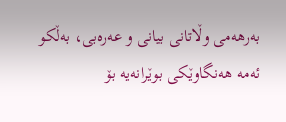بەرهەمی وڵاتانی بیانی و عەرەبی، بەڵکو ئەمە هەنگاوێکی بوێرانەیە بۆ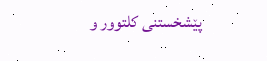پێشخستنی کلتوور و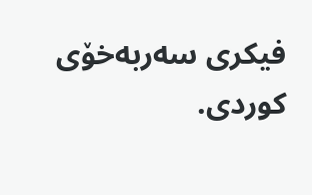فیکری سەربەخۆی کوردی.